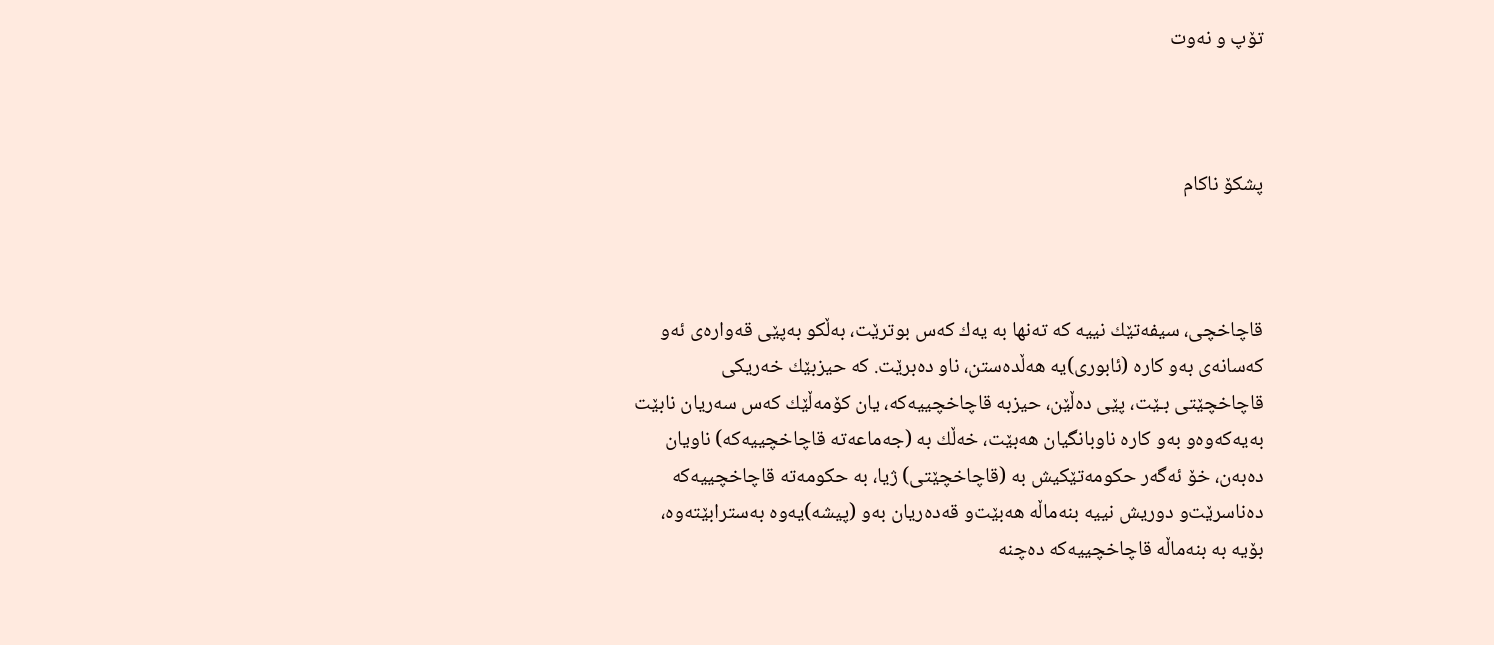تۆپ ‌و نه‌وت



پشكۆ ناكام



قاچاخچی، سیفه‌تێك نییه‌ كه‌ ته‌نها به‌ یه‌ك كه‌س بوترێت، به‌ڵكو به‌پێی قه‌واره‌ی ئه‌و كه‌سانه‌ی به‌و كاره‌ (ئابوری)یه‌ هه‌ڵده‌ستن، ناو ده‌برێت. كه‌ حیزبێك خه‌ریكی قاچاخچێتی‌ بـێت، پێی ده‌ڵێن، حیزبه‌ قاچاخچییه‌كه‌، یان كۆمه‌ڵێك كه‌س سه‌ریان نابێت به‌یه‌كه‌وه‌و به‌و كاره‌ ناوبانگیان هه‌بێت، خه‌ڵك به‌ (جه‌ماعه‌ته‌ قاچاخچییه‌كه‌) ناویان ده‌به‌ن، خۆ ئه‌گه‌ر حكومه‌تێكیش به‌ (قاچاخچێتی‌) ژیا، به‌ حكومه‌ته‌ قاچاخچییه‌كه‌ ده‌ناسرێت‌و دوریش نییه‌ بنه‌ماڵه‌ هه‌بێت‌و قه‌ده‌ریان به‌و (پیشه‌)یه‌وه‌ به‌سترابێته‌وه‌، بۆیه‌ به‌ بنه‌ماڵه‌ قاچاخچییه‌كه‌ ده‌چنه‌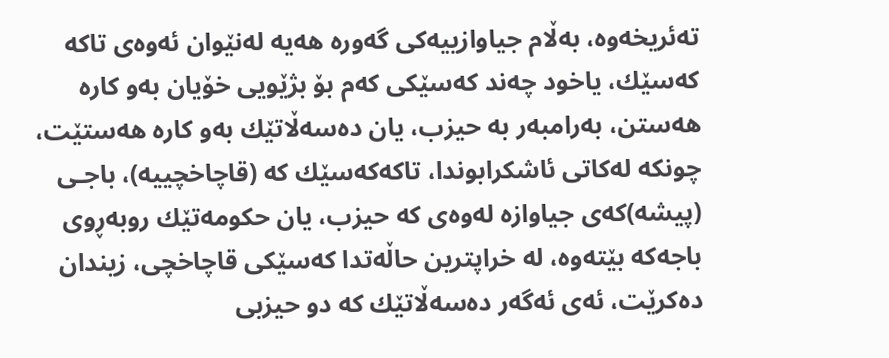ته‌ئریخه‌وه‌، به‌ڵام جیاوازییه‌كی گه‌وره‌ هه‌یه‌ له‌نێوان ئه‌وه‌ی تاكه‌ كه‌سێك، یاخود چه‌ند كه‌سێكی كه‌م بۆ بژێویی خۆیان به‌و كاره‌ هه‌ستن، به‌رامبه‌ر به‌ حیزب، یان ده‌سه‌ڵاتێك به‌و كاره‌ هه‌ستێت، چونكه‌ له‌كاتی ئاشكرابوندا، تاكه‌كه‌سێك كه‌ (قاچاخچییه‌)، باجـی‌ (پیشه‌)كه‌ی جیاوازه‌ له‌وه‌ی كه‌ حیزب، یان حكومه‌تێك روبه‌ڕوی باجه‌كه‌ بێته‌وه‌، له‌ خراپترین حاڵه‌تدا كه‌سێكی قاچاخچی، زیندان ده‌كرێت، ئه‌ی ئه‌گه‌ر ده‌سه‌ڵاتێك كه‌ دو حیزبی‌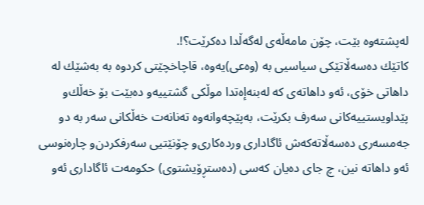له‌پشته‌وه‌ بێت، چۆن مامه‌ڵه‌ی له‌گه‌ڵدا ده‌كرێت؟!.
كاتێك ده‌سه‌ڵاتێكی سیاسیی به‌ (وه‌عی‌)یه‌وه‌، قاچاخچێتی كردوه‌ به‌ به‌شێك له‌ داهاتی خۆی، ئه‌و داهاته‌ی كه‌ له‌بنه‌إه‌تدا موڵكی‌ گشتییه‌و ده‌بێت بۆ خه‌ڵك‌و پێداویستییه‌كانی سه‌رف بكرێت، به‌پێچه‌وانه‌وه‌ ته‌نانه‌ت خه‌ڵكانی سه‌ر به‌ دو جه‌مسه‌ری ده‌سه‌ڵاته‌كه‌ش ئاگاداری ورده‌كاری‌‌و چۆنێتیی سه‌رفكردن‌و چاره‌نوسی ئه‌و داهاته‌ نین، چ جای ده‌یان كه‌سی‌ (ده‌ستڕۆیشتوی) حكومه‌ت ئاگاداری ئه‌و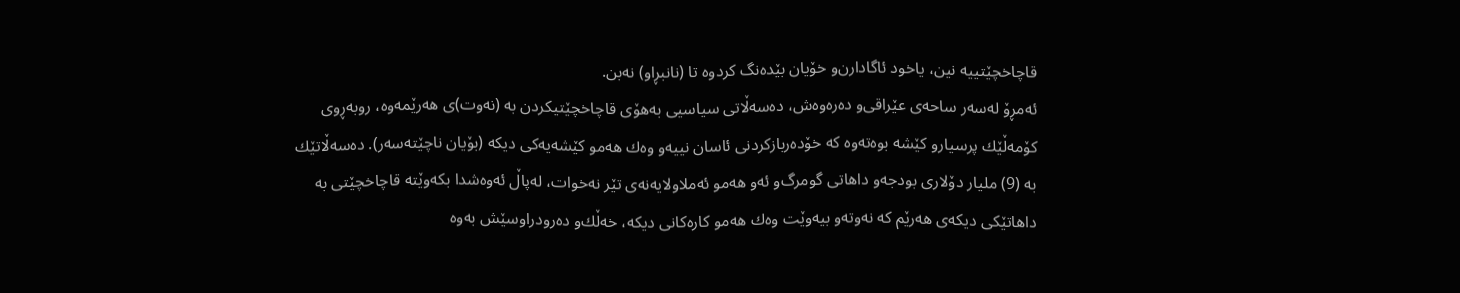قاچاخچێتییه‌ نین، یاخود ئاگادارن‌و خۆیان بێده‌نگ كردوه‌ تا (نانبڕاو) نه‌بن.
ئه‌مڕۆ له‌سه‌ر ساحه‌ی عێراقی‌‌و ده‌ره‌وه‌ش، ده‌سه‌ڵاتی سیاسیی به‌هۆی قاچاخچێتیكردن به‌ (نه‌وت)ی هه‌رێمه‌وه‌، روبه‌ڕوی كۆمه‌ڵێك پرسیارو كێشه‌ بوه‌ته‌وه‌ كه‌ خۆده‌ربازكردنی‌ ئاسان نییه‌و وه‌ك هه‌مو كێشه‌یه‌كی دیكه‌ (بۆیان ناچێته‌سه‌ر). ده‌سه‌ڵاتێك به‌ (9) ملیار دۆلاری بودجه‌و داهاتی گومرگ‌و ئه‌و هه‌مو ئه‌ملاولایه‌نه‌ی تێر نه‌خوات، له‌پاڵ‌ ئه‌وه‌شدا بكه‌وێته‌ قاچاخچێتی به‌ داهاتێكی دیكه‌ی هه‌رێم كه‌ نه‌وته‌و بیه‌وێت وه‌ك هه‌مو كاره‌كانی دیكه‌، خه‌ڵك‌و ده‌رودراوسێش به‌وه‌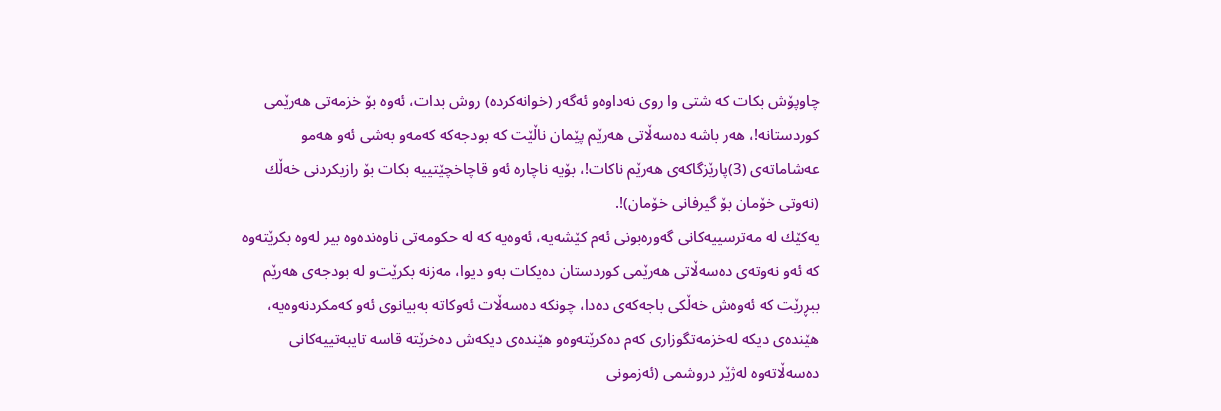چاوپۆش بكات كه‌ شتی‌ وا روی نه‌داوه‌و ئه‌گه‌ر (خوانه‌كرده‌) روش بدات، ئه‌وه‌ بۆ خزمه‌تی هه‌رێمی كوردستانه‌!، هه‌ر باشه‌ ده‌سه‌ڵاتی هه‌رێم پێمان ناڵێت كه‌ بودجه‌كه‌ كه‌مه‌و به‌شی ئه‌و هه‌مو عه‌شاماته‌ی (3)پارێزگاكه‌ی هه‌رێم ناكات!، بۆیه‌ ناچاره‌ ئه‌و قاچاخچێتییه‌ بكات بۆ رازیكردنی خه‌ڵك (نه‌وتی خۆمان بۆ گیرفانی خۆمان)!.
یه‌كێك له‌ مه‌ترسییه‌كانی گه‌وره‌بونی ئه‌م كێشه‌یه‌، ئه‌وه‌یه‌ كه‌ له‌ حكومه‌تی ناوه‌نده‌وه‌ بیر له‌وه‌ بكرێته‌وه‌ كه‌ ئه‌و نه‌وته‌ی ده‌سه‌ڵاتی هه‌رێمی كوردستان ده‌یكات به‌و دیوا، مه‌زنه‌ بكرێت‌و له‌ بودجه‌ی هه‌رێم ببڕرێت كه‌ ئه‌وه‌ش خه‌ڵكی باجه‌كه‌ی ده‌دا، چونكه‌ ده‌سه‌ڵات ئه‌وكاته‌ به‌بیانوی ئه‌و كه‌مكردنه‌وه‌یه‌، هێنده‌ی دیكه‌ له‌خزمه‌تگوزاری كه‌م ده‌كرێته‌وه‌و هێنده‌ی دیكه‌ش ده‌خرێته‌ قاسه‌ تایبه‌تییه‌كانی ده‌سه‌ڵاته‌وه‌ له‌ژێر دروشمی (ئه‌زمونی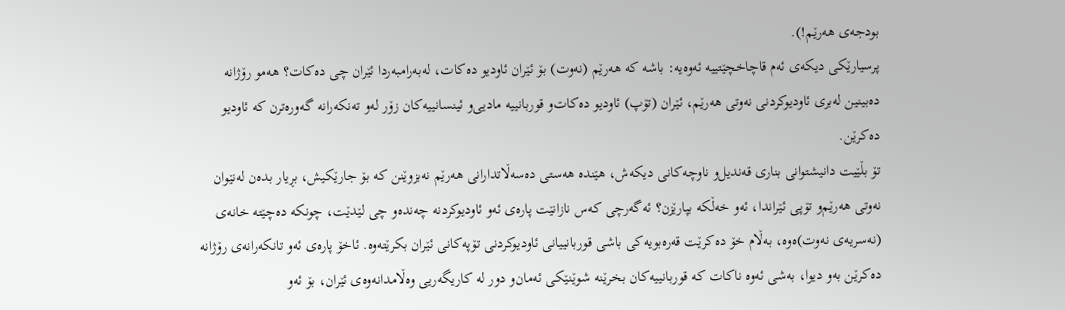بودجه‌ی هه‌رێم!).
پرسیارێكی دیكه‌ی ئه‌م قاچاخچێتییه‌ ئه‌وه‌یه‌: باشه‌ كه‌ هه‌رێم (نه‌وت) بۆ ئێران ئاودیو ده‌كات، له‌به‌رامبه‌ردا ئێران چی ده‌كات؟ هه‌مو رۆژانه‌ ده‌بینین له‌بری ئاودیوكردنی نه‌وتی هه‌رێم، ئێران (تۆپ) ئاودیو ده‌كات‌و قوربانییه‌ مادیی‌‌و ئینسانییه‌كان زۆر له‌و ته‌نكه‌رانه‌ گه‌وره‌ترن كه‌ ئاودیو ده‌كرێن.
تۆ بڵێیت دانیشتوانی بناری قه‌ندیل‌و ناوچه‌كانی دیكه‌ش، هێنده‌ هه‌ستی ده‌سه‌ڵاتدارانی هه‌رێم نه‌بزوێنن كه‌ بۆ جارێكیش، بڕیار بده‌ن له‌نێوان نه‌وتی هه‌رێم‌و تۆپی‌ ئێراندا، ئه‌و خه‌ڵكه‌ بپارێزن؟ ئه‌گه‌رچی كه‌س نازانێت پاره‌ی ئه‌و ئاودیوكردنه‌ چه‌نده‌و چی‌ لێدێت، چونكه‌ ده‌چێته‌ خانه‌ی (نه‌سریه‌ی نه‌وت)ه‌وه‌، به‌ڵام خۆ ده‌كرێت قه‌ره‌بویه‌كی باشی قوربانییانی ئاودیوكردنی تۆپه‌كانی ئێران بكرێته‌وه‌. ئاخۆ پاره‌ی ئه‌و تانكه‌رانه‌ی رۆژانه‌ ده‌كرێن به‌و دیوا، به‌شی‌ ئه‌وه‌ ناكات كه‌ قوربانییه‌كان بخرێنه‌ شوێنێكی ئه‌مان‌و دور له‌ كاریگه‌ریی وه‌ڵامدانه‌وه‌ی ئێران، بۆ ئه‌و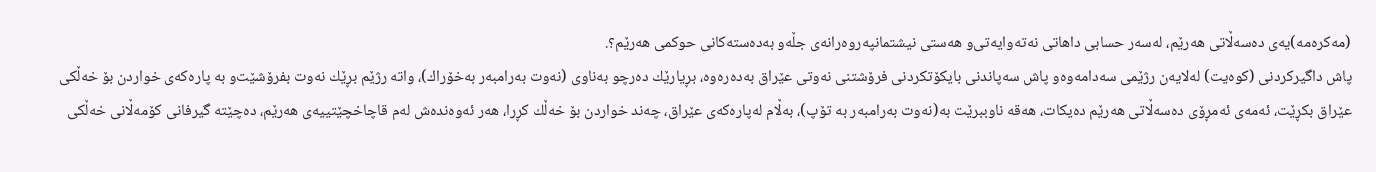(مه‌كره‌مه‌)یه‌ی ده‌سه‌ڵاتی هه‌رێم، له‌سه‌ر حسابی‌ داهاتی نه‌ته‌وایه‌تی‌‌و هه‌ستی نیشتمانپه‌روه‌رانه‌ی جڵه‌و به‌ده‌سته‌كانی حوكمی هه‌رێم؟.
پاش داگیركردنی (كوه‌یت) له‌لایه‌ن رژێمی سه‌دامه‌وه‌و پاش سه‌پاندنی بایكۆتكردنی فرۆشتنی نه‌وتی عێراق به‌ده‌ره‌وه‌، بڕیارێك ده‌رچو به‌ناوی (نه‌وت به‌رامبه‌ر به‌خۆراك)، واته‌ رژێم بڕێك نه‌وت بفرۆشێت‌و به‌ پاره‌كه‌ی خواردن بۆ خه‌ڵكی عێراق بكڕێت، ئه‌مه‌ی ئه‌مڕۆی ده‌سه‌ڵاتی هه‌رێم ده‌یكات، هه‌قه‌ ناوببرێت به‌(نه‌وت به‌رامبه‌ر به‌ تۆپ)، به‌ڵام له‌پاره‌كه‌ی عێراق، چه‌ند خواردن بۆ خه‌ڵك كڕرا، هه‌ر ئه‌وه‌نده‌ش له‌م قاچاخچێتییه‌ی هه‌رێم، ده‌چێته‌ گیرفانی كۆمه‌ڵانی خه‌ڵكی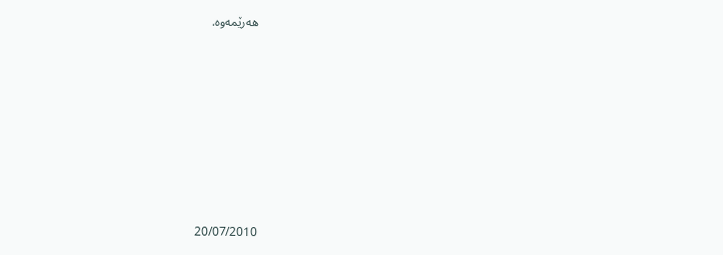هه‌رێمه‌وه‌.









20/07/2010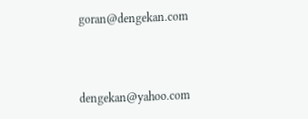goran@dengekan.com



dengekan@yahoo.com